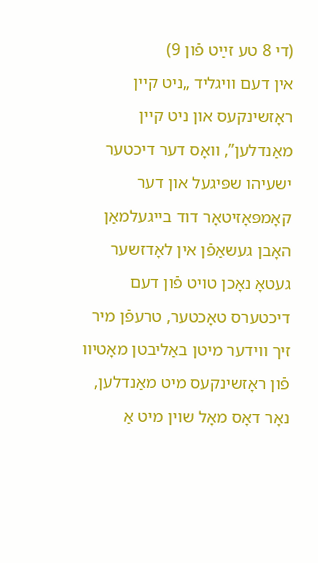(די 8 טע זײַט פֿון 9)
אין דעם וויגליד „ניט קיין ראָזשינקעס און ניט קיין מאַנדלען”, וואָס דער דיכטער ישעיהו שפּיגעל און דער קאָמפּאָזיטאָר דוד בייגעלמאַן האָבן געשאַפֿן אין לאָדזשער געטאָ נאָכן טויט פֿון דעם דיכטערס טאָכטער, טרעפֿן מיר זיך ווידער מיטן באַליבטן מאָטיוו פֿון ראָזשינקעס מיט מאַנדלען, נאָר דאָס מאָל שוין מיט אַ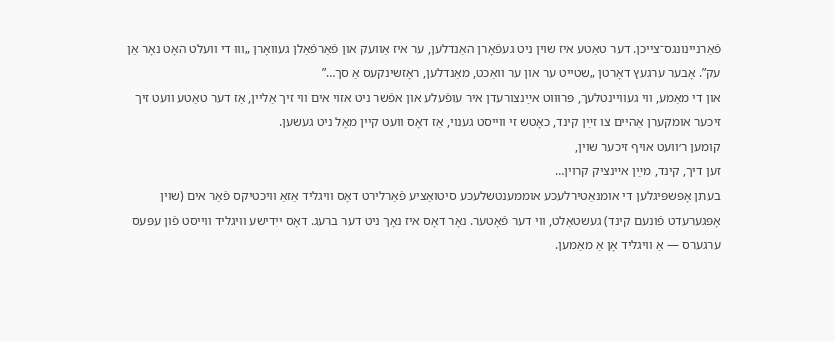פֿאַרניינונגס־צייכן. דער טאַטע איז שוין ניט געפֿאָרן האַנדלען, ער איז אַוועק און פֿאַרפֿאַלן געוואָרן „וווּ די וועלט האָט נאָר אַן עק”. אָבער ערגעץ דאָרטן „שטייט ער און ער וואַכט, מאַנדלען, ראָזשינקעס אַ סך…”
און די מאַמע, ווי געוויינטלעך, פּרוּווט אײַנצורעדן איר עופֿעלע און אפֿשר ניט אזוי אים ווי זיך אַליין, אַז דער טאַטע וועט זיך זיכער אומקערן אַהיים צו זײַן קינד, כאָטש זי ווייסט גענוי, אַז דאָס וועט קיין מאָל ניט געשען.
קומען ר׳וועט אויף זיכער שוין,
זען דיך, קינד, מײַן אײנציק קרוין…
בעתן אָפּשפּיגלען די אומנאַטירלעכע אוממענטשלעכע סיטואַציע פֿאַרלירט דאָס וויגליד אַזאַ וויכטיקס פֿאַר אים (שוין אָפּגערעדט פֿונעם קינד) געשטאַלט, ווי דער פֿאָטער. נאָר דאָס איז נאָך ניט דער ברעג. דאָס ייִדישע וויגליד ווייסט פֿון עפּעס ערגערס — אַ וויגליד אָן אַ מאַמען.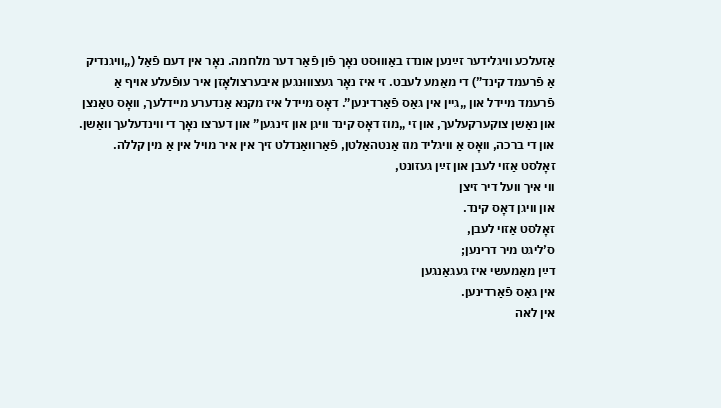אַזעלכע וויגלידער זײַנען אונדז באַוווּסט נאָך פֿון פֿאַר דער מלחמה. נאָר אין דעם פֿאַל („וויגנדיק אַ פֿרעמד קינד”) די מאַמע לעבט. זי איז נאָר געצוווּנגען איבערצולאָזן איר עופֿעלע אויף אַ פֿרעמד מיידל און „גיין אין גאַס פֿאַרדינען”. דאָס מיידל איז מקנא אַנדערע מיידלעך, וואָס טאַנצן און נאַשן צוקערקעלעך, און זי „מוז דאָס קינד וויגן און זינגען” און דערצו נאָך די ווינדעלעך וואַשן. און די ברכה, וואָס אַ וויגליד מוז אַנטהאַלטן, פֿאַרוואַנדלט זיך אין איר מויל אין אַ מין קללה.
זאָלסט אַזוי לעבן און זײַן געזונט,
ווי איך וועל דיר זיצן
און וויגן דאָס קינד.
זאָלסט אַזוי לעבן,
ס’ליגט מיר דרינען;
דײַן מאַמעשי איז געגאַנגען
אין גאַס פֿאַרדינען.
אין לאה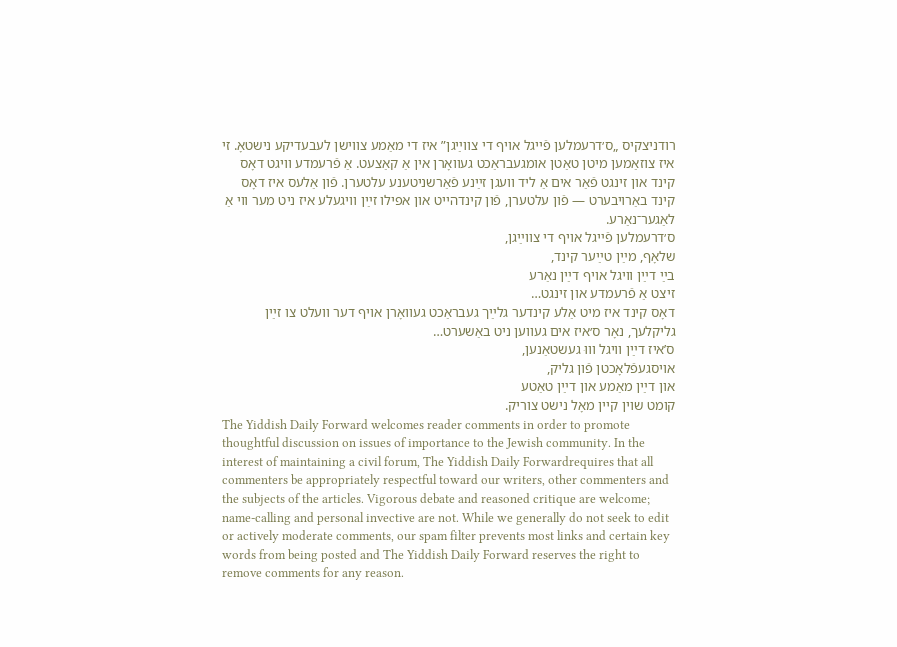רודניצקיס „ס׳דרעמלען פֿייגל אויף די צווײַגן” איז די מאַמע צווישן לעבעדיקע נישטאָ. זי איז צוזאַמען מיטן טאַטן אומגעבראַכט געוואָרן אין אַ קאַצעט. אַ פֿרעמדע וויגט דאָס קינד און זינגט פֿאַר אים אַ ליד וועגן זײַנע פֿאַרשניטענע עלטערן. פֿון אַלעס איז דאָס קינד באַרויבערט — פֿון עלטערן, פֿון קינדהייט און אפילו זײַן וויגעלע איז ניט מער ווי אַ לאַגער־נאַרע.
ס׳דרעמלען פֿײגל אויף די צווײַגן,
שלאָף, מײַן טײַער קינד,
בײַ דײַן וויגל אויף דײַן נאַרע
זיצט אַ פֿרעמדע און זינגט…
דאָס קינד איז מיט אַלע קינדער גלײַך געבראַכט געוואָרן אויף דער וועלט צו זײַן גליקלעך, נאָר ס׳איז אים געווען ניט באַשערט…
ס’איז דײַן וויגל וווּ געשטאַנען,
אויסגעפֿלאָכטן פֿון גליק,
און דײַן מאַמע און דײַן טאַטע
קומט שוין קיין מאָל נישט צוריק.
The Yiddish Daily Forward welcomes reader comments in order to promote thoughtful discussion on issues of importance to the Jewish community. In the interest of maintaining a civil forum, The Yiddish Daily Forwardrequires that all commenters be appropriately respectful toward our writers, other commenters and the subjects of the articles. Vigorous debate and reasoned critique are welcome; name-calling and personal invective are not. While we generally do not seek to edit or actively moderate comments, our spam filter prevents most links and certain key words from being posted and The Yiddish Daily Forward reserves the right to remove comments for any reason.